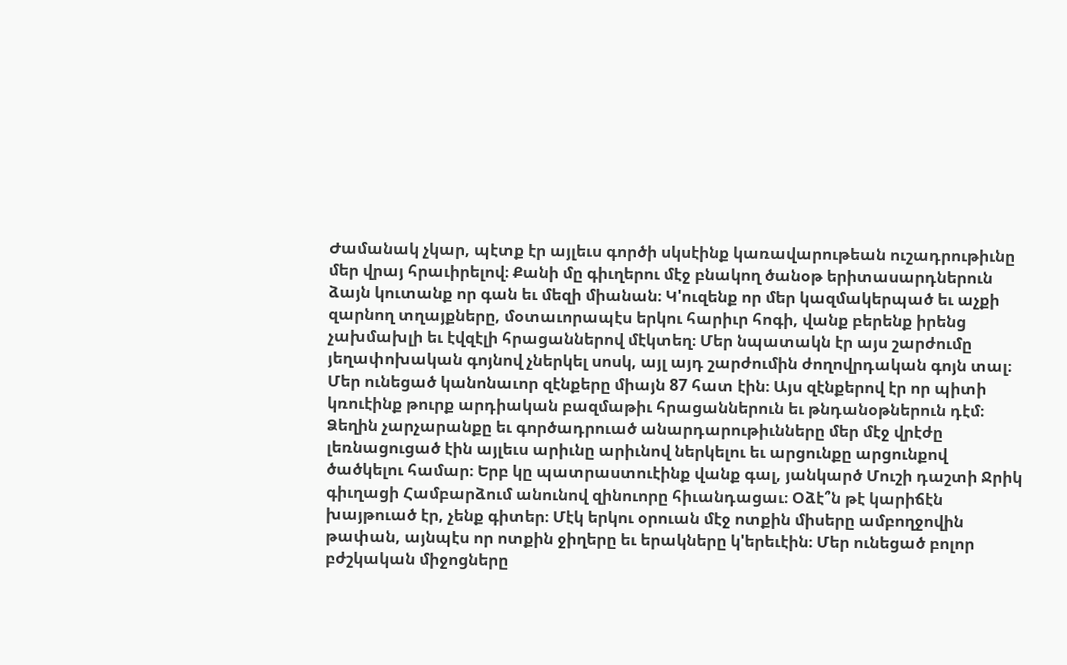Ժամանակ չկար, պէտք էր այլեւս գործի սկսէինք կառավարութեան ուշադրութիւնը մեր վրայ հրաւիրելով։ Քանի մը գիւղերու մէջ բնակող ծանօթ երիտասարդներուն ձայն կուտանք որ գան եւ մեզի միանան։ Կ'ուզենք որ մեր կազմակերպած եւ աչքի զարնող տղայքները, մօտաւորապէս երկու հարիւր հոգի, վանք բերենք իրենց չախմախլի եւ էվզէլի հրացաններով մէկտեղ։ Մեր նպատակն էր այս շարժումը յեղափոխական գոյնով չներկել սոսկ, այլ այդ շարժումին ժողովրդական գոյն տալ։
Մեր ունեցած կանոնաւոր զէնքերը միայն 87 հատ էին։ Այս զէնքերով էր որ պիտի կռուէինք թուրք արդիական բազմաթիւ հրացաններուն եւ թնդանօթներուն դէմ։ Ձեղին չարչարանքը եւ գործադրուած անարդարութիւնները մեր մէջ վրէժը լեռնացուցած էին այլեւս արիւնը արիւնով ներկելու եւ արցունքը արցունքով ծածկելու համար։ Երբ կը պատրաստուէինք վանք գալ, յանկարծ Մուշի դաշտի Ջրիկ գիւղացի Համբարձում անունով զինուորը հիւանդացաւ։ Օձէ՞ն թէ կարիճէն խայթուած էր, չենք գիտեր։ Մէկ երկու օրուան մէջ ոտքին միսերը ամբողջովին թափան, այնպէս որ ոտքին ջիղերը եւ երակները կ'երեւէին։ Մեր ունեցած բոլոր բժշկական միջոցները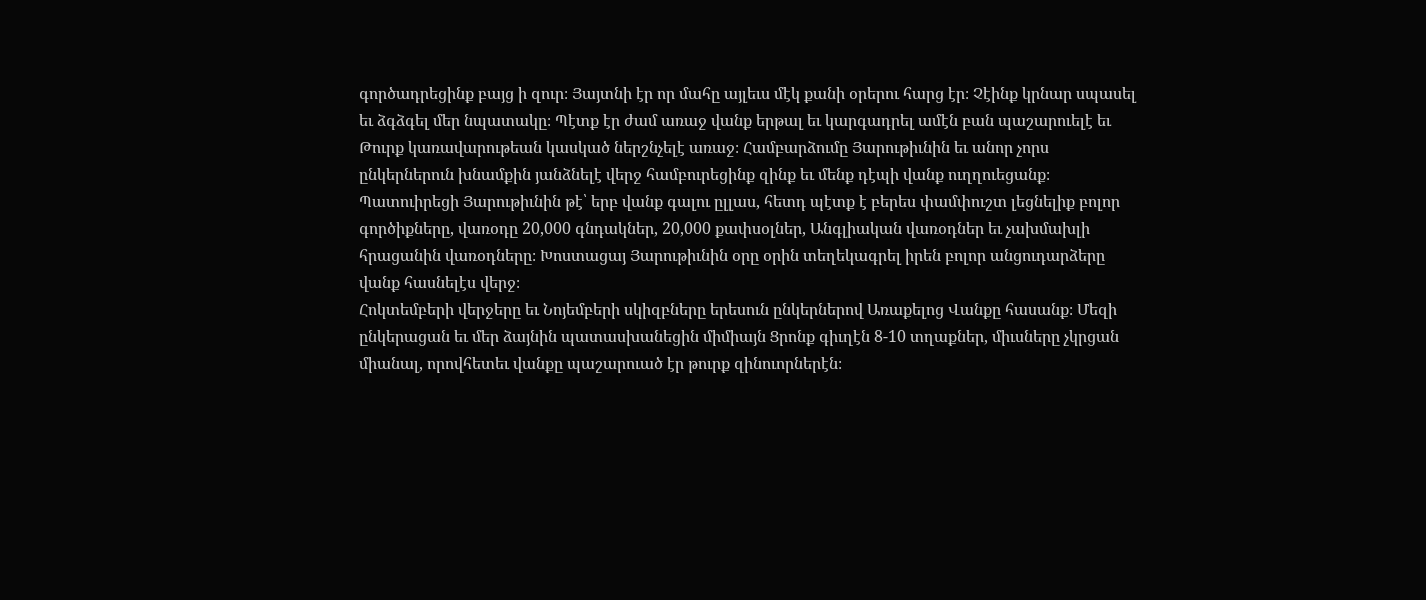գործադրեցինք բայց ի զուր։ Յայտնի էր որ մահը այլեւս մէկ քանի օրերու հարց էր։ Չէինք կրնար սպասել եւ ձգձգել մեր նպատակը։ Պէտք էր ժամ առաջ վանք երթալ եւ կարգադրել ամէն բան պաշարուելէ եւ Թուրք կառավարութեան կասկած ներշնչելէ առաջ։ Համբարձումը Յարութիւնին եւ անոր չորս ընկերներուն խնամքին յանձնելէ վերջ համբուրեցինք զինք եւ մենք դէպի վանք ուղղուեցանք։ Պատուիրեցի Յարութիւնին թէ՝ երբ վանք գալու ըլլաս, հետդ պէտք է բերես փամփուշտ լեցնելիք բոլոր գործիքները, վառօդը 20,000 գնդակներ, 20,000 քափսօլներ, Անգլիական վառօդներ եւ չախմախլի հրացանին վառօդները։ Խոստացայ Յարութիւնին օրը օրին տեղեկագրել իրեն բոլոր անցուդարձերը վանք հասնելէս վերջ։
Հոկտեմբերի վերջերը եւ Նոյեմբերի սկիզբները երեսուն ընկերներով Առաքելոց Վանքը հասանք։ Մեզի ընկերացան եւ մեր ձայնին պատասխանեցին միմիայն Ցրոնք գիւղէն 8-10 տղաքներ, միւսները չկրցան միանալ, որովհետեւ վանքը պաշարուած էր թուրք զինուորներէն։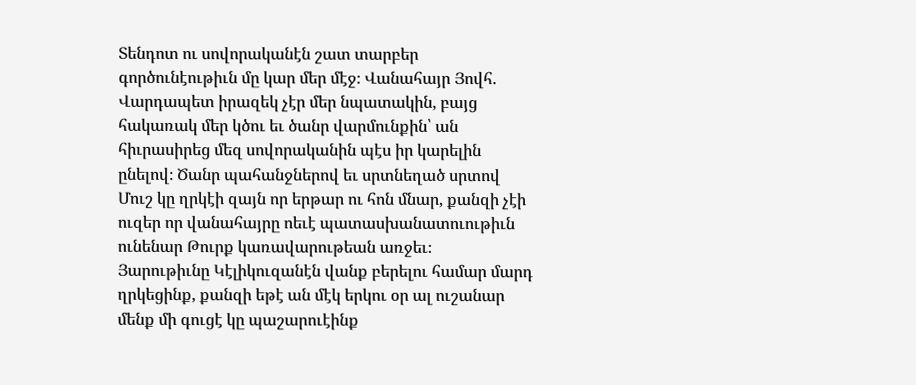Տենդոտ ու սովորականէն շատ տարբեր գործունէութիւն մը կար մեր մէջ։ Վանահայր Յովհ. Վարդապետ իրազեկ չէր մեր նպատակին, բայց հակառակ մեր կծու եւ ծանր վարմունքին՝ ան հիւրասիրեց մեզ սովորականին պէս իր կարելին ընելով։ Ծանր պահանջներով եւ սրտնեղած սրտով Մուշ կը ղրկէի զայն որ երթար ու հոն մնար, քանզի չէի ուզեր որ վանահայրը ոեւէ պատասխանատուութիւն ունենար Թուրք կառավարութեան առջեւ։
Յարութիւնը Կէլիկուզանէն վանք բերելու համար մարդ ղրկեցինք, քանզի եթէ ան մէկ երկու օր ալ ուշանար մենք մի գուցէ կը պաշարուէինք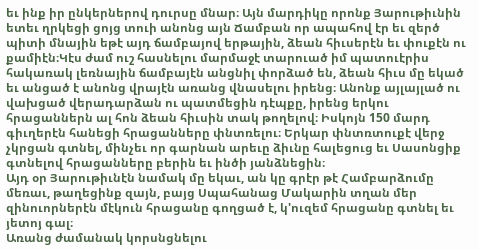եւ ինք իր ընկերներով դուրսը մնար։ Այն մարդիկը որոնք Յարութիւնին ետեւ ղրկեցի ցոյց տուի անոնց այն Ճամբան որ ապահով էր եւ զերծ պիտի մնային եթէ այդ ճամբայով երթային, ձեան հիւսերէն եւ փուքէն ու քամիէն։Կէս ժամ ուշ հասնելու մարմաջէ տարուած իմ պատուէրիս հակառակ լեռնային ճամբայէն անցնիլ փորձած են, ձեան հիւս մը եկած եւ անցած է անոնց վրայէն առանց վնասելու իրենց։ Անոնք այլայլած ու վախցած վերադարձան ու պատմեցին դէպքը, իրենց երկու հրացաններն ալ հոն ձեան հիւսին տակ թողելով։ Իսկոյն 150 մարդ գիւղերէն հանեցի հրացանները փնտռելու։ Երկար փնտռտուքէ վերջ չկրցան գտնել, մինչեւ որ գարնան արեւը ձիւնը հալեցուց եւ Սասոնցիք գտնելով հրացանները բերին եւ ինծի յանձնեցին։
Այդ օր Յարութիւնէն նամակ մը եկաւ, ան կը գրէր թէ Համբարձումը մեռաւ, թաղեցինք զայն, բայց Սպահանաց Մակարին տղան մեր զինուորներէն մէկուն հրացանը գողցած է, կ'ուզեմ հրացանը գտնել եւ յետոյ գալ։
Առանց ժամանակ կորսնցնելու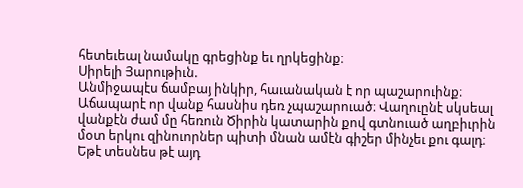հետեւեալ նամակը գրեցինք եւ ղրկեցինք։
Սիրելի Յարութիւն.
Անմիջապէս ճամբայ ինկիր, հաւանական է որ պաշարուինք։ Աճապարէ որ վանք հասնիս դեռ չպաշարուած։ Վաղուընէ սկսեալ վանքէն ժամ մը հեռուն Ծիրին կատարին քով գտնուած աղբիւրին մօտ երկու զինուորներ պիտի մնան ամէն գիշեր մինչեւ քու գալդ։ Եթէ տեսնես թէ այդ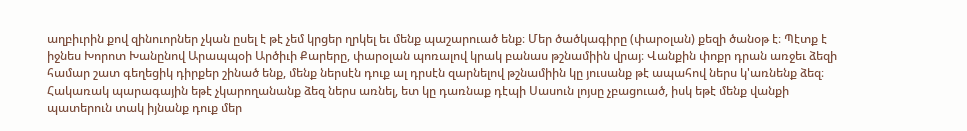աղբիւրին քով զինուորներ չկան ըսել է թէ չեմ կրցեր ղրկել եւ մենք պաշարուած ենք։ Մեր ծածկագիրը (փարօլան) քեզի ծանօթ է։ Պէտք է իջնես Խորոտ Խանընով Արապպօի Արծիւի Քարերը, փարօլան պոռալով կրակ բանաս թշնամիին վրայ։ Վանքին փոքր դրան առջեւ ձեզի համար շատ գեղեցիկ դիրքեր շինած ենք, մենք ներսէն դուք ալ դրսէն զարնելով թշնամիին կը յուսանք թէ ապահով ներս կ'առնենք ձեզ։ Հակառակ պարագային եթէ չկարողանանք ձեզ ներս առնել, ետ կը դառնաք դէպի Սասուն լոյսը չբացուած, իսկ եթէ մենք վանքի պատերուն տակ իյնանք դուք մեր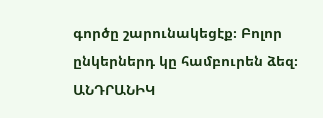գործը շարունակեցէք։ Բոլոր ընկերներդ կը համբուրեն ձեզ։
ԱՆԴՐԱՆԻԿ